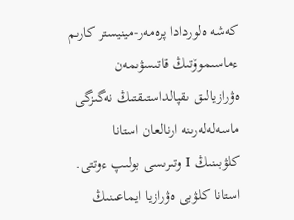كەشە ەلوردادا پرەمەر-مينيستر كارىم ءماسىموۆتىڭ قاتىسۋىمەن ەۋرازيالىق ىقپالداستىقتىڭ نەگىزگى ماسەلەلەرىنە ارنالعان استانا كلۋبىنىڭ I وتىرىسى بولىپ ءوتتى.
استانا كلۋبى ەۋرازيا ايماعىنىڭ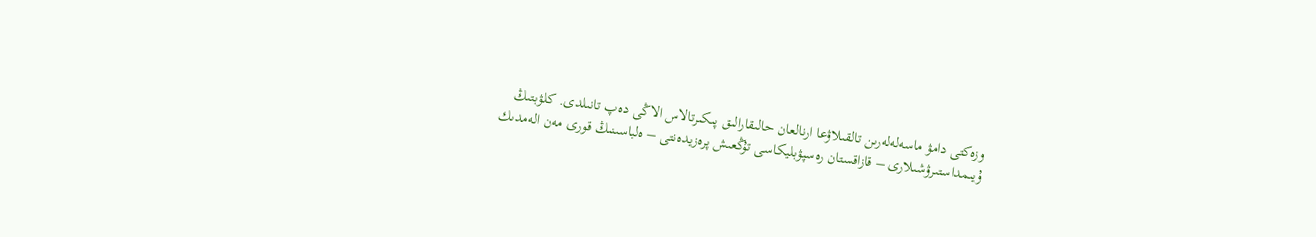وزەكتى دامۋ ماسەلەلەرىن تالقىلاۋعا ارنالعان حالىقارالىق پىكىرتالاس الاڭى دەپ تانىلدى. كلۋبتىڭ ۇيىمداستىرۋشىلارى – قازاقستان رەسپۋبليكاسى تۇڭعىش پرەزيدەنتى – ەلباسىنىڭ قورى مەن الەمدىك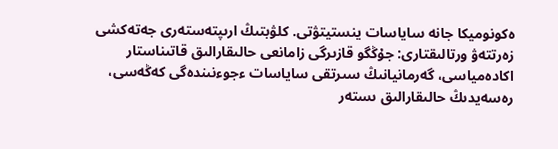ەكونوميكا جانە ساياسات ينستيتۋتى. كلۋبتىڭ ارىپتەستەرى جەتەكشى زەرتتەۋ ورتالىقتارى: جۇڭگو قازىرگى زامانعى حالىقارالىق قاتىناستار اكادەمياسى، گەرمانيانىڭ سىرتقى ساياسات ءجوءنىندەگى كەڭەسى، رەسەيدىڭ حالىقارالىق ىستەر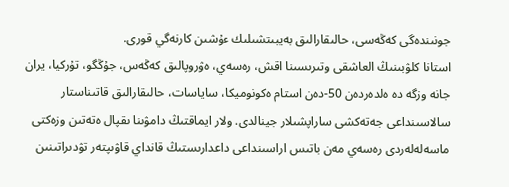جونىندەگى كەڭەسى، حالىقارالىق بەيبىتشىلىك ءۇشىن كارنەگي قورى.
استانا كلۋبىنىڭ العاشقى وتىرىسىنا اقش، رەسەي، ەۋروپالىق كەڭەس، جۇڭگو، تۇركيا، يران جانە وزگە دە ەلدەردەن 50-دەن استام ەكونوميكا، ساياسات، حالىقارالىق قاتىناستار سالاسىنداعى جەتەكشى ساراپشىلار جينالدى. ولار ايماقتىڭ دامۋىنا ىقپال ەتەتىن وزەكتى ماسەلەلەردى رەسەي مەن باتىس اراسىنداعى داعدارىستىڭ قانداي قاۋىپتەر تۋدىراتىنىن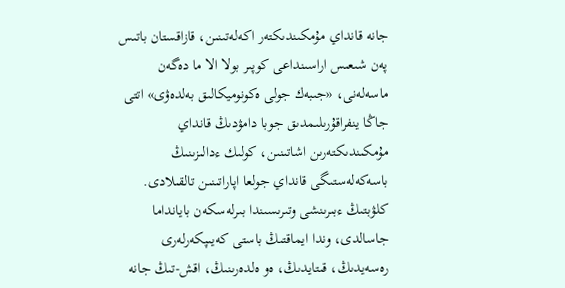جانە قانداي مۇمكىندىكتەر اكەلەتىنىن، قازاقستان باتىس پەن شىعىس اراسىنداعى كوپىر بولا الا ما دەگەن ماسەلەنى، «جىبەك جولى ەكونوميكالىق بەلدەۋى» اتتى جاڭا ينفراقۇرىلىمدىق جوبا دامۋدىڭ قانداي مۇمكىندىكتەرىن اشاتىنىن، كولىك ءدالىزىنىڭ باسەكەلەستىگى قانداي جولعا اپاراتىنىن تالقىلادى.
كلۋبتىڭ ءبىرىنشى وتىرىسىندا بىرلەسكەن بايانداما جاسالدى، وندا ايماقتىڭ باستى كەيىپكەرلەرى رەسەيدىڭ، قىتايدىڭ، ەو ەلدەرىنىڭ، اقش-تىڭ جانە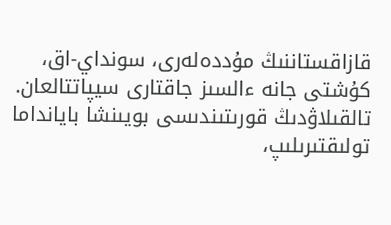قازاقستاننىڭ مۇددەلەرى، سونداي-اق، كۇشتى جانە ءالسىز جاقتارى سيپاتتالعان. تالقىلاۋدىڭ قورىتىندىسى بويىنشا بايانداما تولىقتىرىلىپ،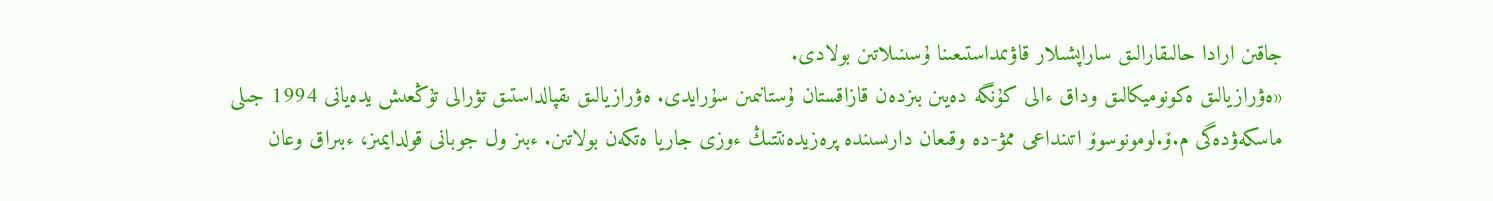جاقىن ارادا حالىقارالىق ساراپشىلار قاۋىمداستىعىنا ۇسىنىلاتىن بولادى.
«ەۋرازيالىق ەكونوميكالىق وداق ءالى كۇنگە دەيىن بىزدەن قازاقستان ۇستانىمىن سۇرايدى. ەۋرازيالىق ىقپالداستىق تۋرالى تۇڭعىش يدەيانى 1994 جىلى ماسكەۋدەگى م.ۆ.لومونوسوۆ اتىنداعى ممۋ-دە وقىعان دارىسىندە پرەزيدەنتتىڭ ءوزى جاريا ەتكەن بولاتىن. ءبىز ول جوبانى قولدايمىز، ءبىراق وعان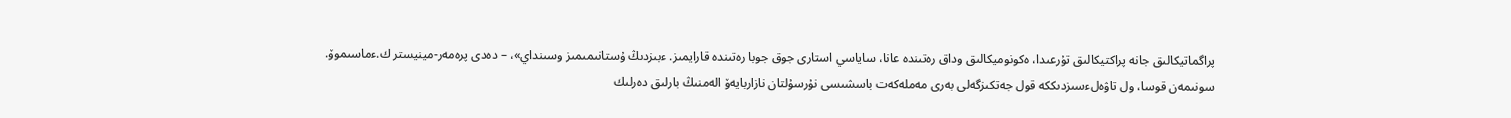پراگماتيكالىق جانە پراكتيكالىق تۇرعىدا، ەكونوميكالىق وداق رەتىندە عانا، ساياسي استارى جوق جوبا رەتىندە قارايمىز. ءبىزدىڭ ۇستانىمىمىز وسىنداي»، – دەدى پرەمەر-مينيستر ك.ءماسىموۆ.
سونىمەن قوسا، ول تاۋەلءسىزدىككە قول جەتكىزگەلى بەرى مەملەكەت باسشىسى نۇرسۇلتان نازاربايەۆ الەمنىڭ بارلىق دەرلىك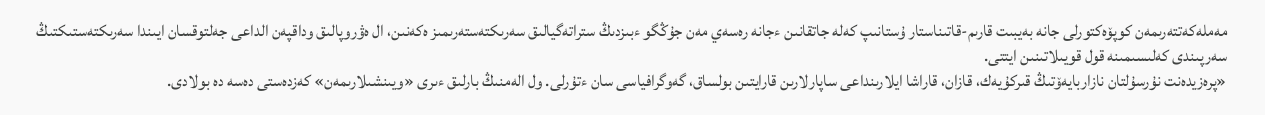مەملەكەتتەرىمەن كوپۆەكتورلى جانە بەيبىت قارىم-قاتىناستار ۇستانىپ كەلە جاتقانىن ءجانە رەسەي مەن جۇڭگو ءبىزدىڭ ستراتەگيالىق سەرىكتەستەرىمىز ەكەنىن، ال ەۋروپالىق وداقپەن الداعى جەلتوقسان ايىندا سەرىكتەستىكتىڭ سەرپىندى كەلىسىمىنە قول قويىلاتىنىن ايتتى.
«پرەزيدەنت نۇرسۇلتان نازاربايەۆتىڭ قىركۇيەك، قازان، قاراشا ايلارىنداعى ساپارلارىن قارايتىن بولساق، گەوگرافياسى سان ءتۇرلى. ول الەمنىڭ بارلىق ءىرى «ويىنشىلارىمەن» كەزدەستى دەسە دە بولادى.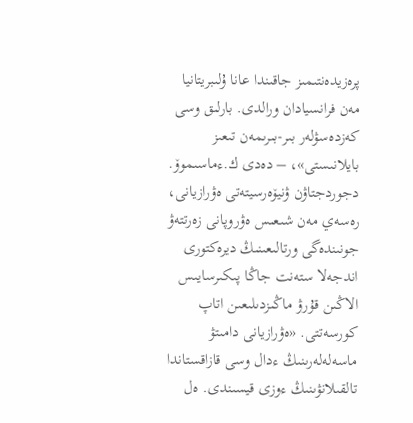پرەزيدەنتىمىز جاقىندا عانا ۇلىبريتانيا مەن فرانسيادان ورالدى. بارلىق وسى كەزدەسۋلەر بىر-بىرىمەن تىعىز بايلانىستى»، – دەدى ك.ءماسىموۆ.
دجوردجتاۋن ۋنيۆەرسيتەتى ەۋرازيانى، رەسەي مەن شىعىس ەۋروپانى زەرتتەۋ جونىندەگى ورتالىعىنىڭ ديرەكتورى اندجەلا ستەنت جاڭا پىكىرسايىس الاڭىن قۇرۋ ماڭىزدىلىعىن اتاپ كورسەتتى. «ەۋرازيانى دامىتۋ ماسەلەلەرىنىڭ ءدال وسى قازاقستاندا تالقىلانۋىنىڭ ءوزى قيسىندى. ەل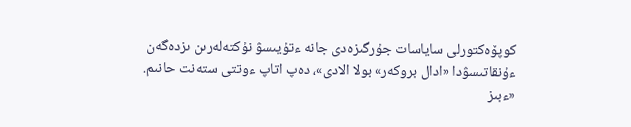كوپۆەكتورلى ساياسات جۇرگىزەدى جانە ءتۇيىسۋ نۇكتەلەرىن ىزدەگەن ءۇنقاتىسۋدا «ادال بروكەر» بولا الادى»، دەپ اتاپ ءوتتى ستەنت حانىم.
«ءبىز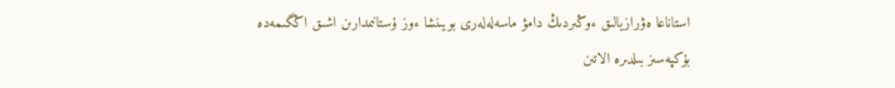استاناعا ەۋرازيالىق ءوڭىردىڭ دامۋ ماسەلەلەرى بويىنشا ءوز ۇستانىمدارىن اشىق اڭگىمەدە بۇكپەسىز بىلدىرە الاتىن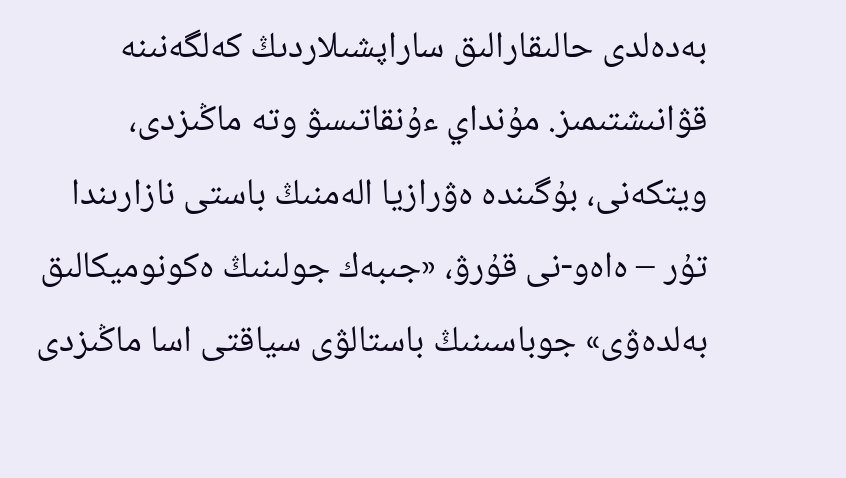بەدەلدى حالىقارالىق ساراپشىلاردىڭ كەلگەنىنە قۋانىشتىمىز. مۇنداي ءۇنقاتىسۋ وتە ماڭىزدى، ويتكەنى، بۇگىندە ەۋرازيا الەمنىڭ باستى نازارىندا تۇر – ەاەو-نى قۇرۋ، «جىبەك جولىنىڭ ەكونوميكالىق بەلدەۋى» جوباسىنىڭ باستالۋى سياقتى اسا ماڭىزدى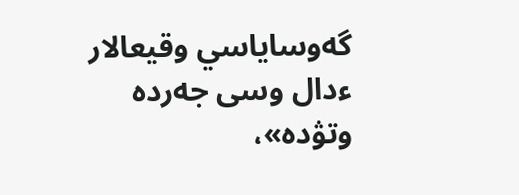گەوساياسي وقيعالار ءدال وسى جەردە وتۋدە»،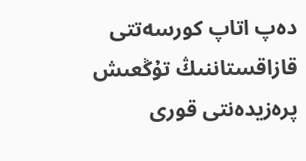دەپ اتاپ كورسەتتى قازاقستاننىڭ تۇڭعىش پرەزيدەنتى قورى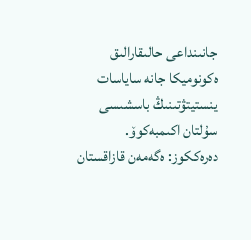جانىنداعى حالىقارالىق ەكونوميكا جانە ساياسات ينستيتۋتىنىڭ باسشىسى سۇلتان اكىمبەكوۆ.
دەرەككوز: ەگەمەن قازاقستان